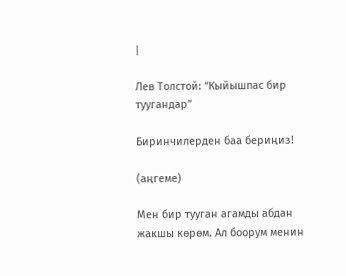|

Лев Толстой: “Кыйышпас бир туугандар”

Биринчилерден баа бериңиз!

(аңгеме)

Мен бир тууган агамды абдан жакшы көрөм. Ал боорум менин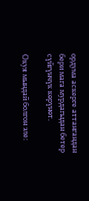ордума аскерге аттангандан бери мага мурдагыдан бетер сүйгүнчүк көрүнөт.

Окуя мындай болгон эле: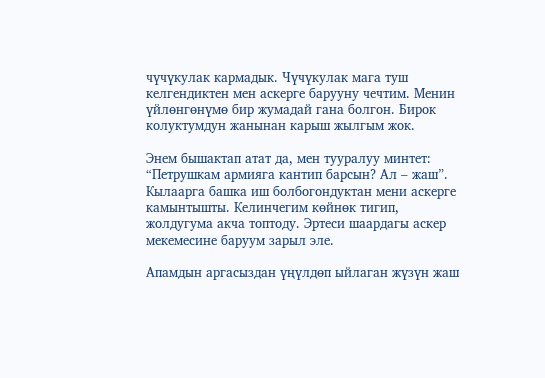чүчүкулак кармадык. Чүчүкулак мага туш келгендиктен мен аскерге барууну чечтим. Менин үйлөнгөнүмө бир жумадай гана болгон. Бирок колуктумдун жанынан карыш жылгым жок.

Энем бышактап атат да, мен тууралуу минтет: “Петрушкам армияга кантип барсын? Ал – жаш”. Кылаарга башка иш болбогондуктан мени аскерге камынтышты. Келинчегим көйнөк тигип, жолдугума акча топтоду. Эртеси шаардагы аскер мекемесине баруум зарыл эле.

Апамдын аргасыздан үңүлдөп ыйлаган жүзүн жаш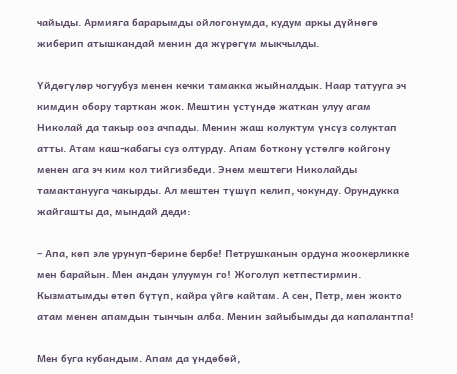чайыды. Армияга барарымды ойлогонумда, кудум аркы дүйнөгө жиберип атышкандай менин да жүрөгүм мыкчылды.

Үйдөгүлөр чогуубуз менен кечки тамакка жыйналдык. Наар татууга эч кимдин обору тарткан жок. Мештин үстүндө жаткан улуу агам Николай да такыр ооз ачпады. Менин жаш колуктум үнсүз солуктап атты. Атам каш-кабагы суз олтурду. Апам боткону үстөлгө койгону менен ага эч ким кол тийгизбеди. Энем мештеги Николайды тамактанууга чакырды. Ал мештен түшүп келип, чокунду. Орундукка жайгашты да, мындай деди:

– Апа, көп эле урунуп-берине бербе! Петрушканын ордуна жоокерликке мен барайын. Мен андан улуумун го! Жоголуп кетпестирмин. Кызматымды өтөп бүтүп, кайра үйгө кайтам. А сен, Петр, мен жокто атам менен апамдын тынчын алба. Менин зайыбымды да капалантпа!

Мен буга кубандым. Апам да үндөбөй,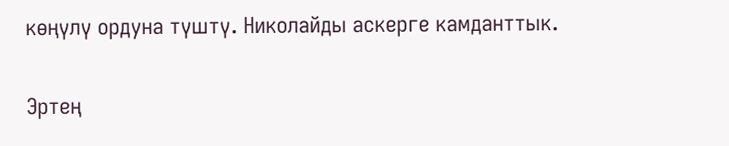көңүлү ордуна түштү. Николайды аскерге камданттык.

Эртең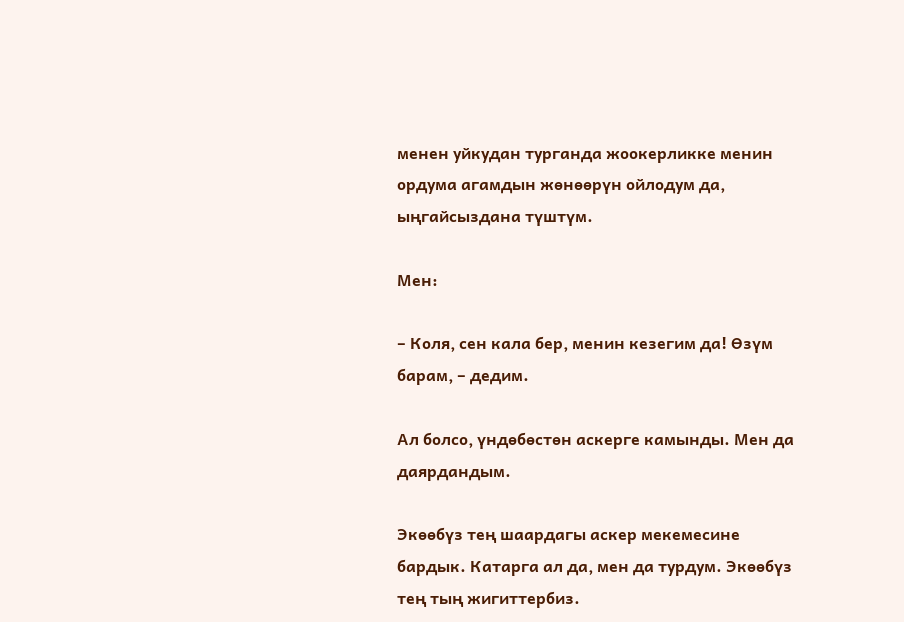менен уйкудан турганда жоокерликке менин ордума агамдын жөнөөрүн ойлодум да, ыңгайсыздана түштүм.

Мен:

– Коля, сен кала бер, менин кезегим да! Өзүм барам, – дедим.

Ал болсо, үндөбөстөн аскерге камынды. Мен да даярдандым.

Экөөбүз тең шаардагы аскер мекемесине бардык. Катарга ал да, мен да турдум. Экөөбүз тең тың жигиттербиз.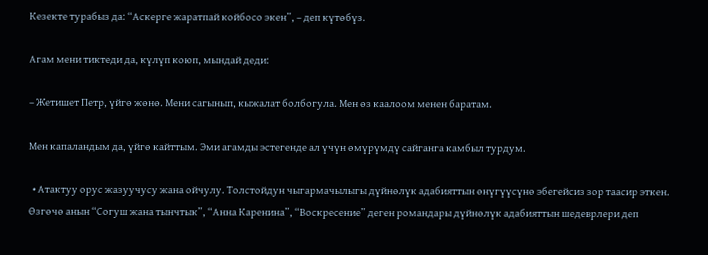Кезекте турабыз да: “Аскерге жаратпай койбосо экен”, – деп күтөбүз.

Агам мени тиктеди да, күлүп коюп, мындай деди:

– Жетишет Петр, үйгө жөнө. Мени сагынып, кыжалат болбогула. Мен өз каалоом менен баратам.

Мен капаландым да, үйгө кайттым. Эми агамды эстегенде ал үчүн өмүрүмдү сайганга камбыл турдум.

  • Атактуу орус жазуучусу жана ойчулу. Толстойдун чыгармачылыгы дүйнөлүк адабияттын өнүгүүсүнө эбегейсиз зор таасир эткен. Өзгөчө анын “Согуш жана тынчтык”, “Анна Каренина”, “Воскресение” деген романдары дүйнөлүк адабияттын шедеврлери деп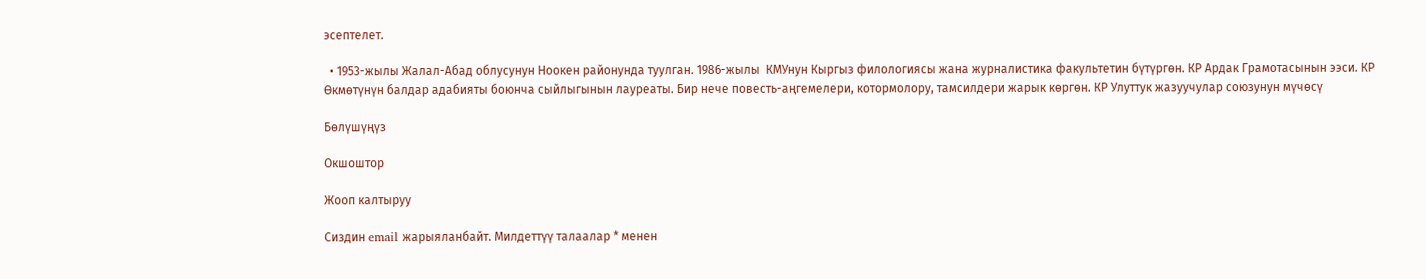эсептелет.

  • 1953-жылы Жалал-Абад облусунун Ноокен районунда туулган. 1986-жылы  КМУнун Кыргыз филологиясы жана журналистика факультетин бүтүргөн. КР Ардак Грамотасынын ээси. КР Өкмөтүнүн балдар адабияты боюнча сыйлыгынын лауреаты. Бир нече повесть-аңгемелери, котормолору, тамсилдери жарык көргөн. КР Улуттук жазуучулар союзунун мүчөсү

Бөлүшүңүз

Окшоштор

Жооп калтыруу

Сиздин email жарыяланбайт. Милдеттүү талаалар * менен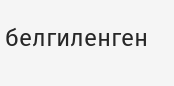белгиленген